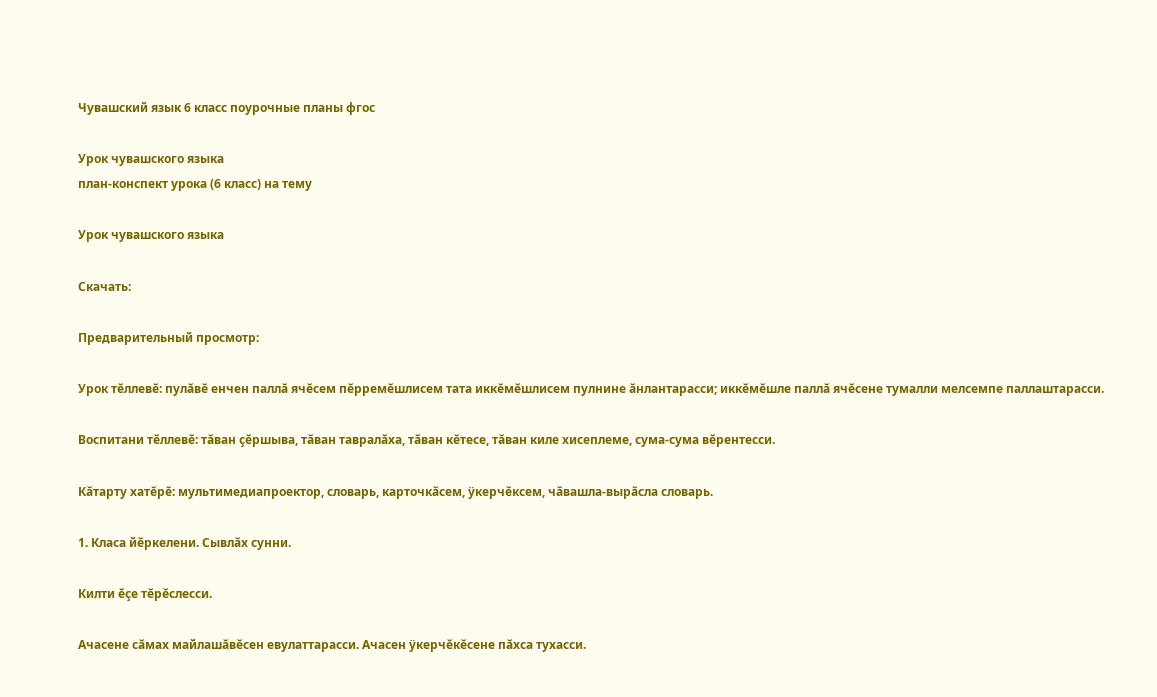Чувашский язык 6 класс поурочные планы фгос

Урок чувашского языка
план-конспект урока (6 класс) на тему

Урок чувашского языка

Скачать:

Предварительный просмотр:

Урок тĕллевĕ: пулăвĕ енчен паллă ячĕсем пĕрремĕшлисем тата иккĕмĕшлисем пулнине ăнлантарасси; иккĕмĕшле паллă ячĕсене тумалли мелсемпе паллаштарасси.

Воспитани тĕллевĕ: тăван çĕршыва, тăван тавралăха, тăван кĕтесе, тăван киле хисеплеме, сума-сума вĕрентесси.

Кăтарту хатĕрĕ: мультимедиапроектор, словарь, карточкăсем, ÿкерчĕксем, чăвашла-вырăсла словарь.

1. Класа йĕркелени. Сывлăх сунни.

Килти ĕçе тĕрĕслесси.

Ачасене сăмах майлашăвĕсен евулаттарасси. Ачасен ÿкерчĕкĕсене пăхса тухасси.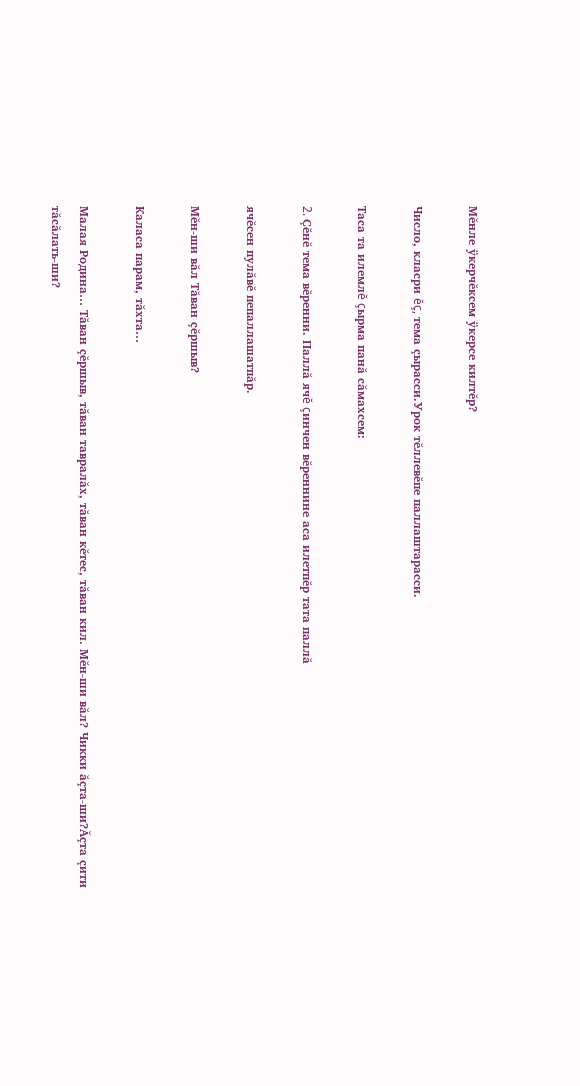Мĕнле ÿкерчĕксем ÿкерсе килтĕр?

Число, класри ĕç, тема çырасси.Урок тĕллевĕпе паллаштарасси.

Таса та илемлĕ çырма панă сăмахсем:

2. Çĕнĕ тема вĕренни. Паллă ячĕ çинчен вĕреннине аса илетпĕр тата паллă

ячĕсен пулăвĕ пепаллашатпăр.

Мĕн-ши вăл Тăван çĕршыв?

Каласа парам, тăхта…

Малая Родина… Тăван çĕршыв, тăван тавралăх, тăван кĕтес, тăван кил. Мĕн-ши вăл? Чикки ăçта-ши?Ăçта çити тăсăлать-ши?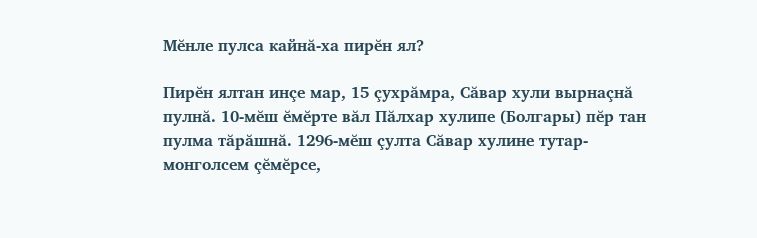Мĕнле пулса кайнă-ха пирĕн ял?

Пирĕн ялтан инçе мар, 15 çухрăмра, Сăвар хули вырнаçнă пулнă. 10-мĕш ĕмĕрте вăл Пăлхар хулипе (Болгары) пĕр тан пулма тăрăшнă. 1296-мĕш çулта Сăвар хулине тутар-монголсем çĕмĕрсе,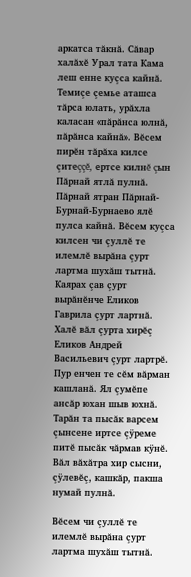аркатса тăкнă. Сăвар халăхĕ Урал тата Кама леш енне куçса кайнă. Темиçе çемье аташса тăрса юлать, урăхла каласан «пăрăнса юлнă, пăрăнса кайнă». Вĕсем пирĕн тăрăха килсе çитеççĕ, ертсе килнĕ çын Пăрнай ятлă пулнă. Пăрнай ятран Пăрнай-Бурнай-Бурнаево ялĕ пулса кайнă. Вĕсем куçса килсен чи çуллĕ те илемлĕ вырăна çурт лартма шухăш тытнă. Каярах çав çурт вырăнĕнче Еликов Гаврила çурт лартнă. Халĕ вăл çурта хирĕç Еликов Андрей Васильевич çурт лартрĕ. Пур енчен те сĕм вăрман кашланă. Ял çумĕпе ансăр юхан шыв юхнă. Тарăн та пысăк варсем çынсене иртсе çÿреме питĕ пысăк чăрмав кÿнĕ. Вăл вăхăтра хир сысни, çÿлевĕç, кашкăр, пакша нумай пулнă.

Вĕсем чи çуллĕ те илемлĕ вырăна çурт лартма шухăш тытнă.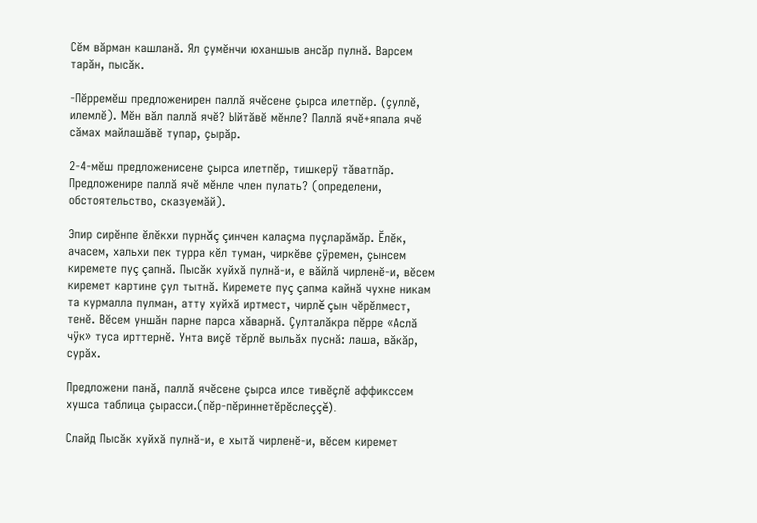Сĕм вăрман кашланă. Ял çумĕнчи юханшыв ансăр пулнă. Варсем тарăн, пысăк.

-Пĕрремĕш предложенирен паллă ячĕсене çырса илетпĕр. (çуллĕ, илемлĕ). Мĕн вăл паллă ячĕ? Ыйтăвĕ мĕнле? Паллă ячĕ+япала ячĕ сăмах майлашăвĕ тупар, çырăр.

2-4-мĕш предложенисене çырса илетпĕр, тишкерÿ тăватпăр. Предложенире паллă ячĕ мĕнле член пулать? (определени, обстоятельство, сказуемăй).

Эпир сирĕнпе ĕлĕкхи пурнăç çинчен калаçма пуçларăмăр. Ĕлĕк, ачасем, хальхи пек турра кĕл туман, чиркĕве çÿремен, çынсем киремете пуç çапнă. Пысăк хуйхă пулнă-и, е вăйлă чирленĕ-и, вĕсем киремет картине çул тытнă. Киремете пуç çапма кайнă чухне никам та курмалла пулман, атту хуйхă иртмест, чирлĕ çын чĕрĕлмест, тенĕ. Вĕсем уншăн парне парса хăварнă. Çулталăкра пĕрре «Аслă чÿк» туса ирттернĕ. Унта виçĕ тĕрлĕ выльăх пуснă: лаша, вăкăр, сурăх.

Предложени панă, паллă ячĕсене çырса илсе тивĕçлĕ аффикссем хушса таблица çырасси.(пĕр-пĕриннетĕрĕслеççĕ).

Слайд Пысăк хуйхă пулнă-и, е хытă чирленĕ-и, вĕсем киремет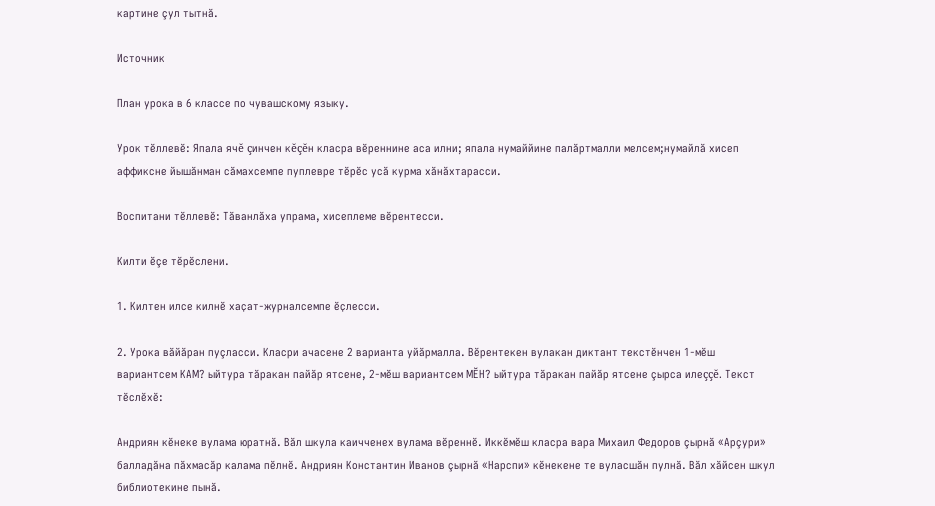картине çул тытнă.

Источник

План урока в 6 классе по чувашскому языку.

Урок тĕллевĕ: Япала ячĕ çинчен кĕçĕн класра вĕреннине аса илни; япала нумаййине палăртмалли мелсем;нумайлă хисеп аффиксне йышăнман сăмахсемпе пуплевре тĕрĕс усă курма хăнăхтарасси.

Воспитани тĕллевĕ: Тăванлăха упрама, хисеплеме вĕрентесси.

Килти ĕçе тĕрĕслени.

1. Килтен илсе килнĕ хаҫат-журналсемпе ĕҫлесси.

2. Урока вăйăран пуçласси. Класри ачасене 2 варианта уйăрмалла. Вĕрентекен вулакан диктант текстĕнчен 1-мĕш вариантсем КАМ? ыйтура тăракан пайăр ятсене, 2-мĕш вариантсем МĔН? ыйтура тăракан пайăр ятсене çырса илеççĕ. Текст тĕслĕхĕ:

Андриян кĕнеке вулама юратнă. Вăл шкула каичченех вулама вĕреннĕ. Иккĕмĕш класра вара Михаил Федоров çырнă «Арçури» балладăна пăхмасăр калама пĕлнĕ. Андриян Константин Иванов çырнă «Нарспи» кĕнекене те вуласшăн пулнă. Вăл хăйсен шкул библиотекине пынă.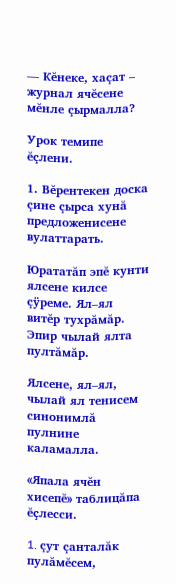— Кĕнеке, хаçат – журнал ячĕсене мĕнле çырмалла?

Урок темипе ĕçлени.

1. Вĕрентекен доска çине çырса хунă предложенисене вулаттарать.

Юрататăп эпĕ кунти ялсене килсе çÿреме. Ял–ял витĕр тухрăмăр. Эпир чылай ялта пултăмăр.

Ялсене, ял–ял, чылай ял тенисем синонимлă пулнине каламалла.

«Япала ячĕн хисепĕ» таблицăпа ĕҫлесси.

1. çут çанталăк пулăмĕсем,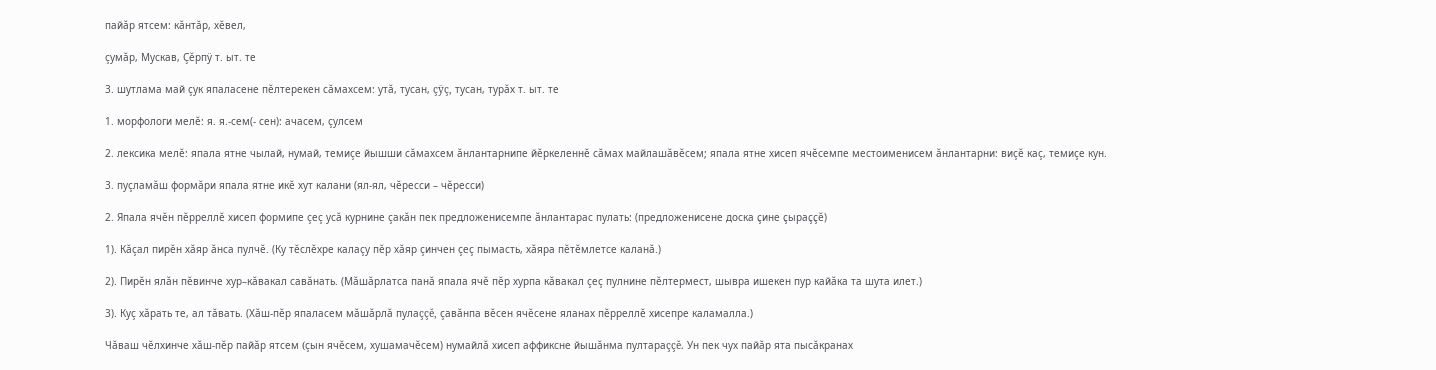пайăр ятсем: кăнтăр, хĕвел,

çумăр, Мускав, Çĕрпÿ т. ыт. те

3. шутлама май çук япаласене пĕлтерекен сăмахсем: утă, тусан, çÿç, тусан, турăх т. ыт. те

1. морфологи мелĕ: я. я.-сем(- сен): ачасем, çулсем

2. лексика мелĕ: япала ятне чылай, нумай, темиçе йышши сăмахсем ăнлантарнипе йĕркеленнĕ сăмах майлашăвĕсем; япала ятне хисеп ячĕсемпе местоименисем ăнлантарни: виçĕ каç, темиçе кун.

3. пуçламăш формăри япала ятне икĕ хут калани (ял-ял, чĕресси – чĕресси)

2. Япала ячĕн пĕрреллĕ хисеп формипе çеç усă курнине çакăн пек предложенисемпе ăнлантарас пулать: (предложенисене доска ҫине ҫыраҫҫĕ)

1). Кăçал пирĕн хăяр ăнса пулчĕ. (Ку тĕслĕхре калаçу пĕр хăяр çинчен çеç пымасть, хăяра пĕтĕмлетсе каланă.)

2). Пирĕн ялăн пĕвинче хур–кăвакал савăнать. (Мăшăрлатса панă япала ячĕ пĕр хурпа кăвакал çеç пулнине пĕлтермест, шывра ишекен пур кайăка та шута илет.)

3). Куç хăрать те, ал тăвать. (Хăш-пĕр япаласем мăшăрлă пулаççĕ, çавăнпа вĕсен ячĕсене яланах пĕрреллĕ хисепре каламалла.)

Чăваш чĕлхинче хăш-пĕр пайăр ятсем (çын ячĕсем, хушамачĕсем) нумайлă хисеп аффиксне йышăнма пултараççĕ. Ун пек чух пайăр ята пысăкранах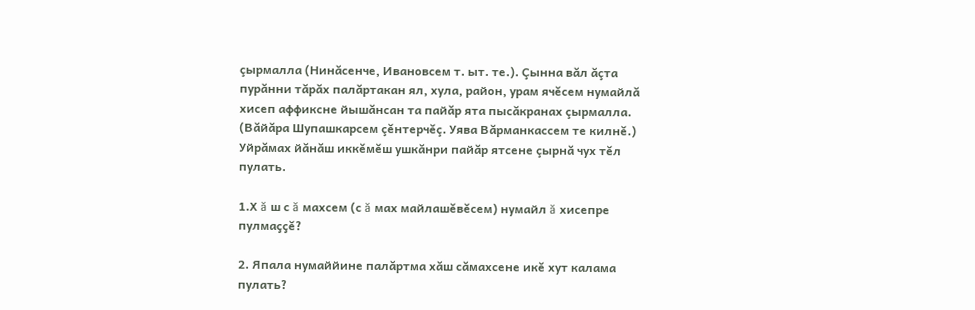çырмалла (Нинăсенче, Ивановсем т. ыт. те.). Çынна вăл ăçта пурăнни тăрăх палăртакан ял, хула, район, урам ячĕсем нумайлă хисеп аффиксне йышăнсан та пайăр ята пысăкранах çырмалла. (Вăйăра Шупашкарсем çĕнтерчĕç. Уява Вăрманкассем те килнĕ.) Уйрăмах йăнăш иккĕмĕш ушкăнри пайăр ятсене çырнă чух тĕл пулать.

1.Х ă ш с ă махсем (с ă мах майлашĕвĕсем) нумайл ă хисепре пулмаҫҫĕ?

2. Япала нумаййине палăртма хăш сăмахсене икĕ хут калама пулать?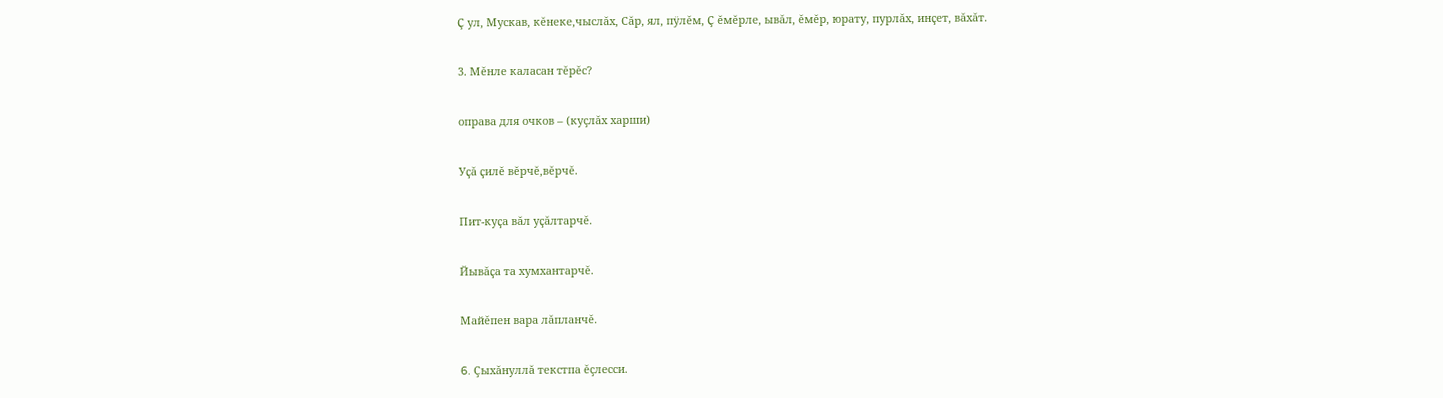Ҫ ул, Мускав, кĕнеке,чыслăх, Сăр, ял, пӱлĕм, Ҫ ĕмĕрле, ывăл, ĕмĕр, юрату, пурлăх, инҫет, вăхăт.

3. Мĕнле каласан тĕрĕс?

оправа для очков – (куçлăх харши)

Уҫă ҫилĕ вĕрчĕ,вĕрчĕ.

Пит-куҫа вăл уҫăлтарчĕ.

Йывăҫа та хумхантарчĕ.

Майĕпен вара лăпланчĕ.

6. Çыхăнуллă текстпа ĕçлесси.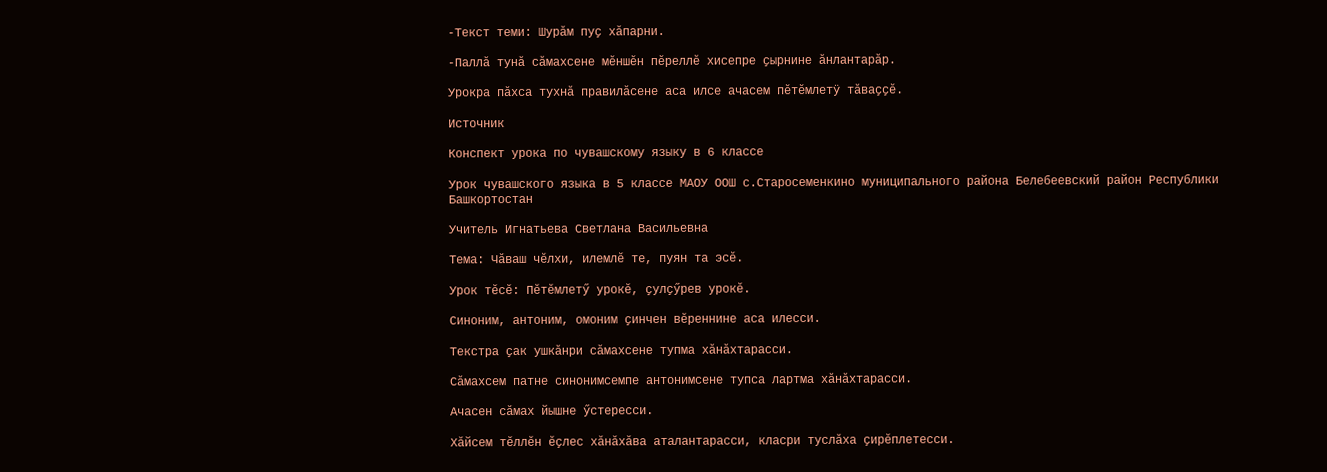-Текст теми: Шурăм пуҫ хăпарни.

-Паллă тунă сăмахсене мĕншĕн пĕреллĕ хисепре ҫырнине ăнлантарăр.

Урокра пăхса тухнă правилăсене аса илсе ачасем пĕтĕмлетӱ тăваҫҫĕ.

Источник

Конспект урока по чувашскому языку в 6 классе

Урок чувашского языка в 5 классе МАОУ ООШ с.Старосеменкино муниципального района Белебеевский район Республики Башкортостан

Учитель Игнатьева Светлана Васильевна

Тема: Чӑваш чӗлхи, илемлӗ те, пуян та эсӗ.

Урок тӗсӗ: Пӗтӗмлетӳ урокӗ, ҫулҫӳрев урокӗ.

Синоним, антоним, омоним ҫинчен вӗреннине аса илесси.

Текстра ҫак ушкӑнри сӑмахсене тупма хӑнӑхтарасси.

Сӑмахсем патне синонимсемпе антонимсене тупса лартма хӑнӑхтарасси.

Ачасен сӑмах йышне ӳстересси.

Хӑйсем тӗллӗн ӗҫлес хӑнӑхӑва аталантарасси, класри туслӑха ҫирӗплетесси.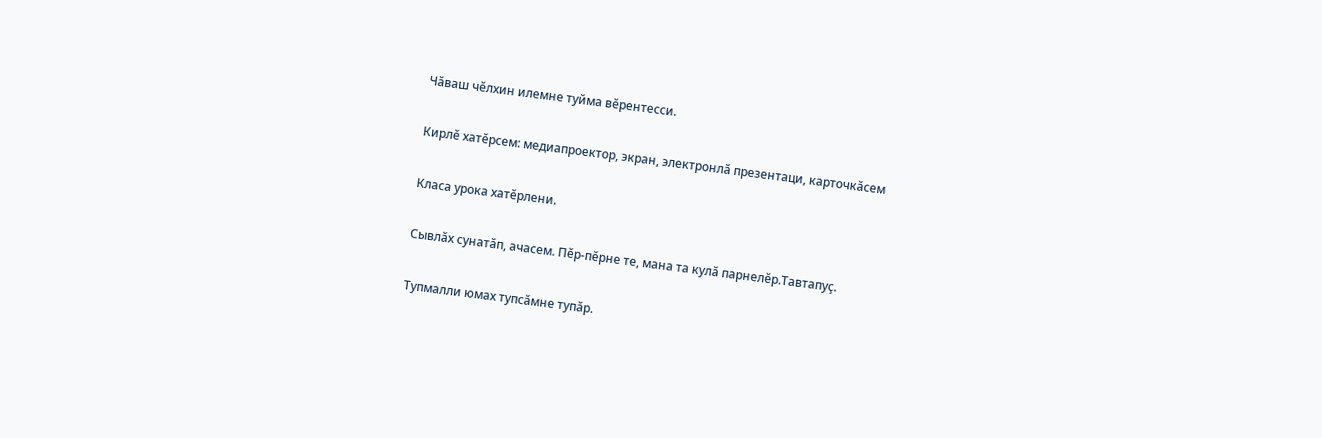Чӑваш чӗлхин илемне туйма вӗрентесси.

Кирлӗ хатӗрсем: медиапроектор, экран, электронлӑ презентаци, карточкӑсем

Класа урока хатӗрлени.

Сывлӑх сунатӑп, ачасем. Пӗр-пӗрне те, мана та кулӑ парнелӗр.Тавтапуҫ.

Тупмалли юмах тупсӑмне тупӑр.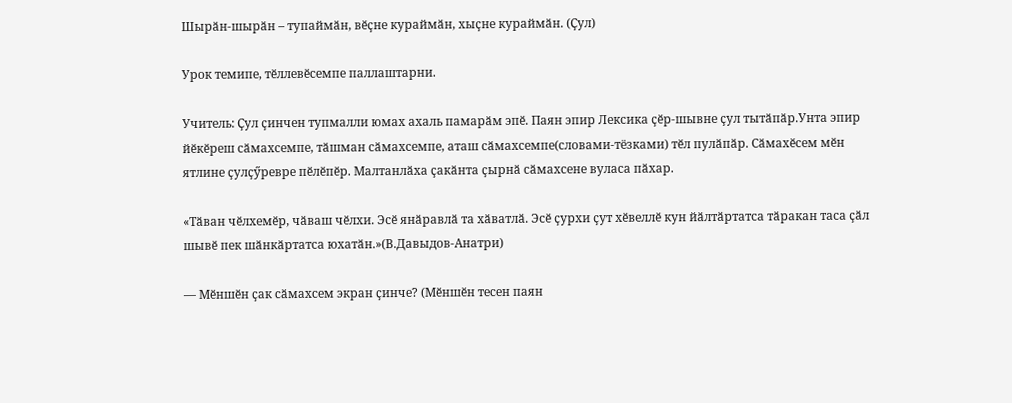Шырӑн-шырӑн – тупаймӑн, вӗҫне кураймӑн, хыҫне кураймӑн. (Ҫул)

Урок темипе, тӗллевӗсемпе паллаштарни.

Учитель: Ҫул ҫинчен тупмалли юмах ахаль памарӑм эпӗ. Паян эпир Лексика ҫӗр-шывне ҫул тытӑпӑр.Унта эпир йӗкӗреш сӑмахсемпе, тӑшман сӑмахсемпе, аташ сӑмахсемпе(словами-тёзками) тӗл пулӑпӑр. Сӑмахӗсем мӗн ятлине ҫулҫӳревре пӗлӗпӗр. Малтанлӑха ҫакӑнта ҫырнӑ сӑмахсене вуласа пӑхар.

«Тӑван чӗлхемӗр, чӑваш чӗлхи. Эсӗ янӑравлӑ та хӑватлӑ. Эсӗ ҫурхи ҫут хӗвеллӗ кун йӑлтӑртатса тӑракан таса ҫӑл шывӗ пек шӑнкӑртатса юхатӑн.»(В.Давыдов-Анатри)

— Мӗншӗн ҫак сӑмахсем экран ҫинче? (Мӗншӗн тесен паян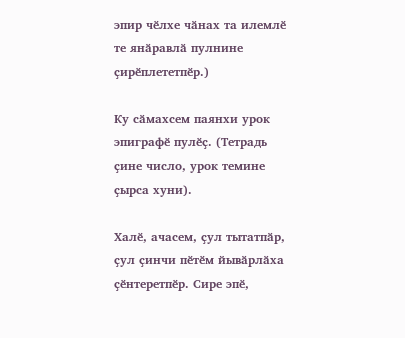эпир чӗлхе чӑнах та илемлӗ те янӑравлӑ пулнине ҫирӗплететпӗр.)

Ку сӑмахсем паянхи урок эпиграфӗ пулӗҫ. (Тетрадь ҫине число, урок темине ҫырса хуни).

Халӗ, ачасем, ҫул тытатпӑр, ҫул ҫинчи пӗтӗм йывӑрлӑха ҫӗнтеретпӗр. Сире эпӗ,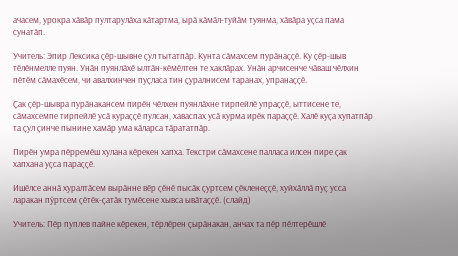ачасем, урокра хӑвӑр пултарулӑха кӑтартма, ырӑ кӑмӑл-туйӑм туянма, хӑвӑра уҫса пама сунатӑп.

Учитель: Эпир Лексика ҫӗр-шывне ҫул тытатпӑр. Кунта сӑмахсем пурӑнаҫҫӗ. Ку ҫӗр-шыв тӗлӗнмелле пуян. Унӑн пуянлӑхӗ ылтӑн-кӗмӗлтен те хаклӑрах. Унӑн арчисенче чӑваш чӗлхин пӗтӗм сӑмахӗсем, чи авалхинчен пуҫласа тин ҫуралнисем таранах, упранаҫҫӗ.

Ҫак ҫӗр-шывра пурӑнакансем пирӗн чӗлхен пуянлӑхне тирпейлӗ упраҫҫӗ, ыттисене те, сӑмахсемпе тирпейлӗ усӑ кураҫҫӗ пулсан, хаваспах усӑ курма ирӗк параҫҫӗ. Халӗ куҫа хупатпӑр та ҫул ҫинче пынине хамӑр ума кӑларса тӑрататпӑр.

Пирӗн умра пӗрремӗш хулана кӗрекен хапха. Текстри сӑмахсене палласа илсен пире ҫак хапхана уҫса параҫҫӗ.

Ишӗлсе аннӑ хуралтӑсем вырӑнне вӗр ҫӗнӗ пысӑк ҫуртсем ҫӗкленеҫҫӗ, хуйхӑллӑ пуҫ усса ларакан пӳртсем ҫӗтӗк-ҫатӑк тумӗсене хывса ывӑтаҫҫӗ. (слайд)

Учитель: Пӗр пуплев пайне кӗрекен, тӗрлӗрен ҫырӑнакан, анчах та пӗр пӗлтерӗшлӗ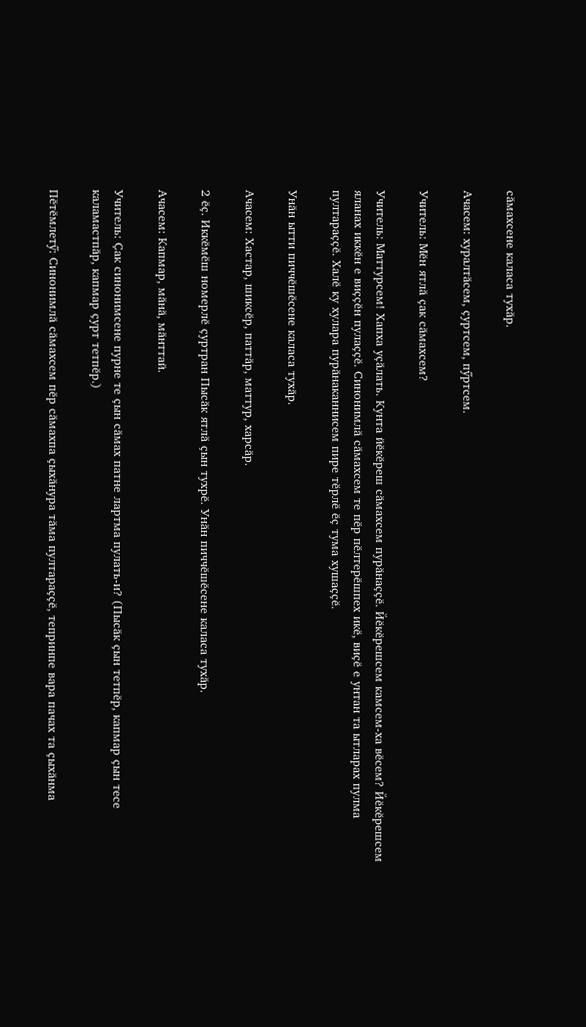сӑмахсене каласа тухӑр.

Ачасем: хуралтӑсем, ҫуртсем, пӳртсем.

Учитель: Мӗн ятлӑ ҫак сӑмахсем?

Учитель: Маттурсем! Хапха уҫӑлать. Кунта йӗкӗреш сӑмахсем пурӑнаҫҫӗ. Йӗкӗрешсем камсем-ха вӗсем? Йӗкӗрешсем яланах иккӗн е виҫҫӗн пулаҫҫӗ. Синонимлӑ сӑмахсем те пӗр пӗлтерӗшпех икӗ, виҫӗ е унтан та ытларах пулма пултараҫҫӗ. Халӗ ку хулара пурӑнаканнисем пире тӗрлӗ ӗҫ тума хушаҫҫӗ.

Унӑн ытти пиччӗшӗсене каласа тухӑр.

Ачасем: Хастар, шиксӗр, паттӑр, маттур, харсӑр.

2 ӗҫ. Иккӗмӗш номерлӗ ҫуртран Пысӑк ятлӑ ҫын тухрӗ. Унӑн пиччӗшӗсене каласа тухӑр.

Ачасем: Капмар, мӑнӑ, мӑнттай.

Учитель: Ҫак синонимсене пурне те ҫын сӑмах патне лартма пулать-и? (Пысӑк ҫын тетпӗр, капмар ҫын тесе каламастпӑр, капмар ҫурт тетпӗр.)

Пӗтӗмлетӳ: Синонимлӑ сӑмахсем пӗр сӑмахпа ҫыхӑнура тӑма пултараҫҫӗ, тепринпе вара пачах та ҫыхӑнма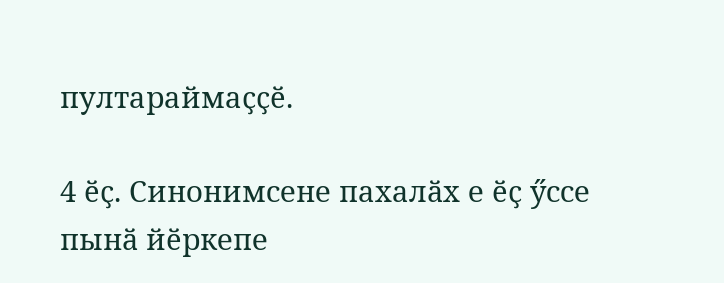пултараймаҫҫӗ.

4 ӗҫ. Синонимсене пахалӑх е ӗҫ ӳссе пынӑ йӗркепе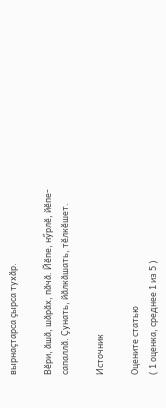вырнаҫтарса ҫырса тухӑр.

Вӗри, ӑшӑ, шӑрӑх, пӑчӑ. Йӗпе, нӳрлӗ, йӗпе-сапаллӑ. Ҫунать, йӑлкӑшать, тӗлкӗшет.

Источник

Оцените статью
( 1 оценка, среднее 1 из 5 )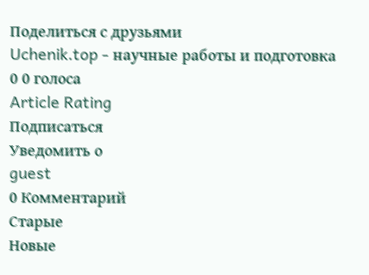Поделиться с друзьями
Uchenik.top - научные работы и подготовка
0 0 голоса
Article Rating
Подписаться
Уведомить о
guest
0 Комментарий
Старые
Новые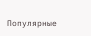Популярные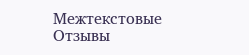Межтекстовые Отзывы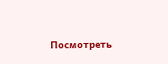Посмотреть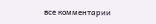все комментарии